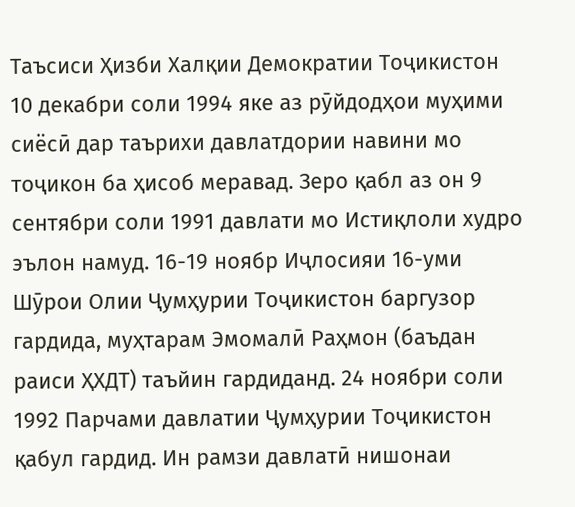Таъсиси Ҳизби Халқии Демократии Тоҷикистон 10 декабри соли 1994 яке аз рӯйдодҳои муҳими сиёсӣ дар таърихи давлатдории навини мо тоҷикон ба ҳисоб меравад. Зеро қабл аз он 9 сентябри соли 1991 давлати мо Истиқлоли худро эълон намуд. 16-19 ноябр Иҷлосияи 16-уми Шӯрои Олии Ҷумҳурии Тоҷикистон баргузор гардида, муҳтарам Эмомалӣ Раҳмон (баъдан раиси ҲХДТ) таъйин гардиданд. 24 ноябри соли 1992 Парчами давлатии Ҷумҳурии Тоҷикистон қабул гардид. Ин рамзи давлатӣ нишонаи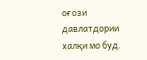оғози давлатдории халқи мо буд.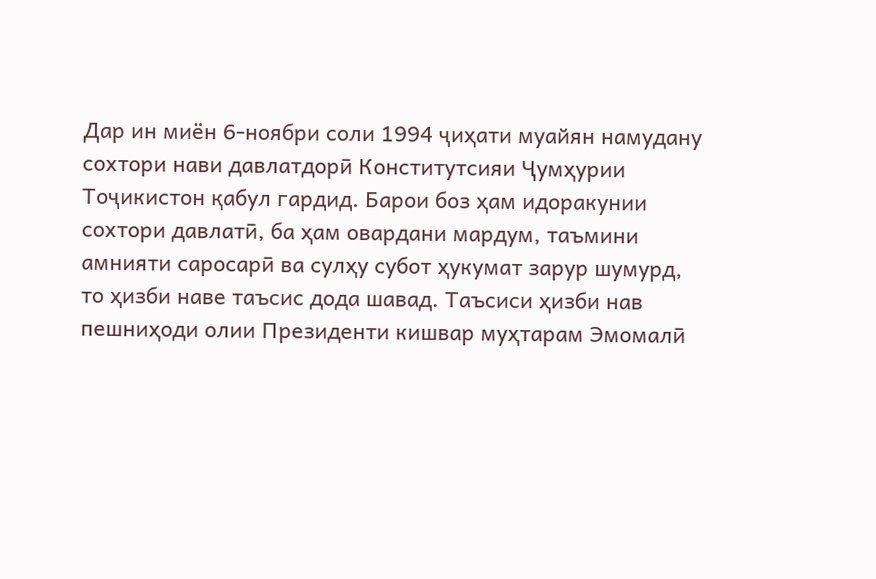Дар ин миён 6-ноябри соли 1994 ҷиҳати муайян намудану сохтори нави давлатдорӣ Конститутсияи Ҷумҳурии Тоҷикистон қабул гардид. Барои боз ҳам идоракунии сохтори давлатӣ, ба ҳам овардани мардум, таъмини амнияти саросарӣ ва сулҳу субот ҳукумат зарур шумурд, то ҳизби наве таъсис дода шавад. Таъсиси ҳизби нав пешниҳоди олии Президенти кишвар муҳтарам Эмомалӣ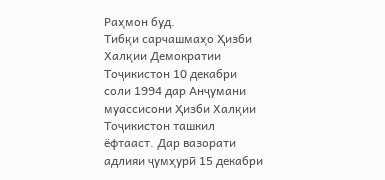Раҳмон буд.
Тибқи сарчашмаҳо Ҳизби Халқии Демократии Тоҷикистон 10 декабри соли 1994 дар Анҷумани муассисони Ҳизби Халқии Тоҷикистон ташкил ёфтааст. Дар вазорати адлияи ҷумҳурӣ 15 декабри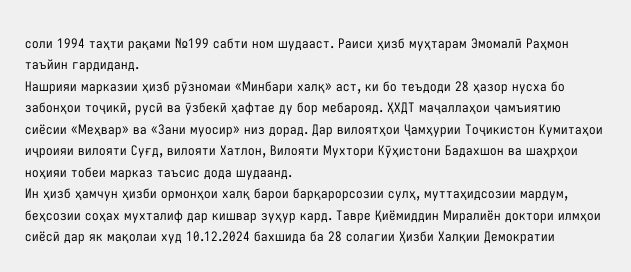соли 1994 таҳти рақами №199 сабти ном шудааст. Раиси ҳизб муҳтарам Эмомалӣ Раҳмон таъйин гардиданд.
Нашрияи марказии ҳизб рӯзномаи «Минбари халқ» аст, ки бо теъдоди 28 ҳазор нусха бо забонҳои тоҷикӣ, русӣ ва ӯзбекӣ ҳафтае ду бор мебарояд. ҲХДТ маҷаллаҳои ҷамъиятию сиёсии «Меҳвар» ва «Зани муосир» низ дорад. Дар вилоятҳои Ҷамҳурии Тоҷикистон Кумитаҳои иҷроияи вилояти Суғд, вилояти Хатлон, Вилояти Мухтори Кӯҳистони Бадахшон ва шаҳрҳои ноҳияи тобеи марказ таъсис дода шудаанд.
Ин ҳизб ҳамчун ҳизби ормонҳои халқ барои барқарорсозии сулҳ, муттаҳидсозии мардум, беҳсозии соҳах мухталиф дар кишвар зуҳур кард. Тавре Қиёмиддин Миралиён доктори илмҳои сиёсӣ дар як мақолаи худ 10.12.2024 бахшида ба 28 солагии Ҳизби Халқии Демократии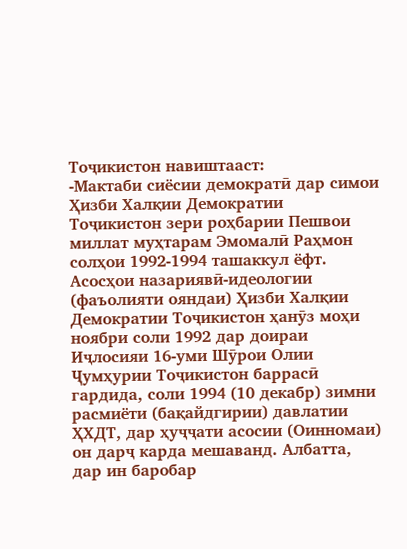Тоҷикистон навиштааст:
-Мактаби сиёсии демократӣ дар симои Ҳизби Халқии Демократии Тоҷикистон зери роҳбарии Пешвои миллат муҳтарам Эмомалӣ Раҳмон солҳои 1992-1994 ташаккул ёфт. Асосҳои назариявӣ-идеологии (фаъолияти ояндаи) Ҳизби Халқии Демократии Тоҷикистон ҳанӯз моҳи ноябри соли 1992 дар доираи Иҷлосияи 16-уми Шӯрои Олии Ҷумҳурии Тоҷикистон баррасӣ гардида, соли 1994 (10 декабр) зимни расмиёти (бақайдгирии) давлатии ҲХДТ, дар ҳуҷҷати асосии (Оинномаи) он дарҷ карда мешаванд. Албатта, дар ин баробар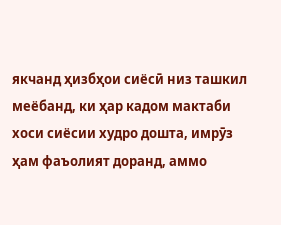якчанд ҳизбҳои сиёсӣ низ ташкил меёбанд, ки ҳар кадом мактаби хоси сиёсии худро дошта, имрӯз ҳам фаъолият доранд, аммо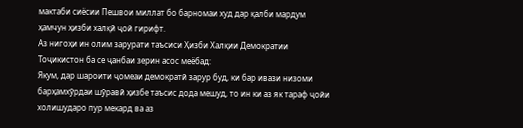мактаби сиёсии Пешвои миллат бо барномаи худ дар қалби мардум ҳамчун ҳизби халқӣ ҷой гирифт.
Аз нигоҳи ин олим зарурати таъсиси Ҳизби Халқии Демократии Тоҷикистон ба се ҷанбаи зерин асос меёбад:
Якум, дар шароити ҷомеаи демократӣ зарур буд, ки бар ивази низоми барҳамхӯрдаи шӯравӣ ҳизбе таъсис дода мешуд, то ин ки аз як тараф ҷойи холишударо пур мекард ва аз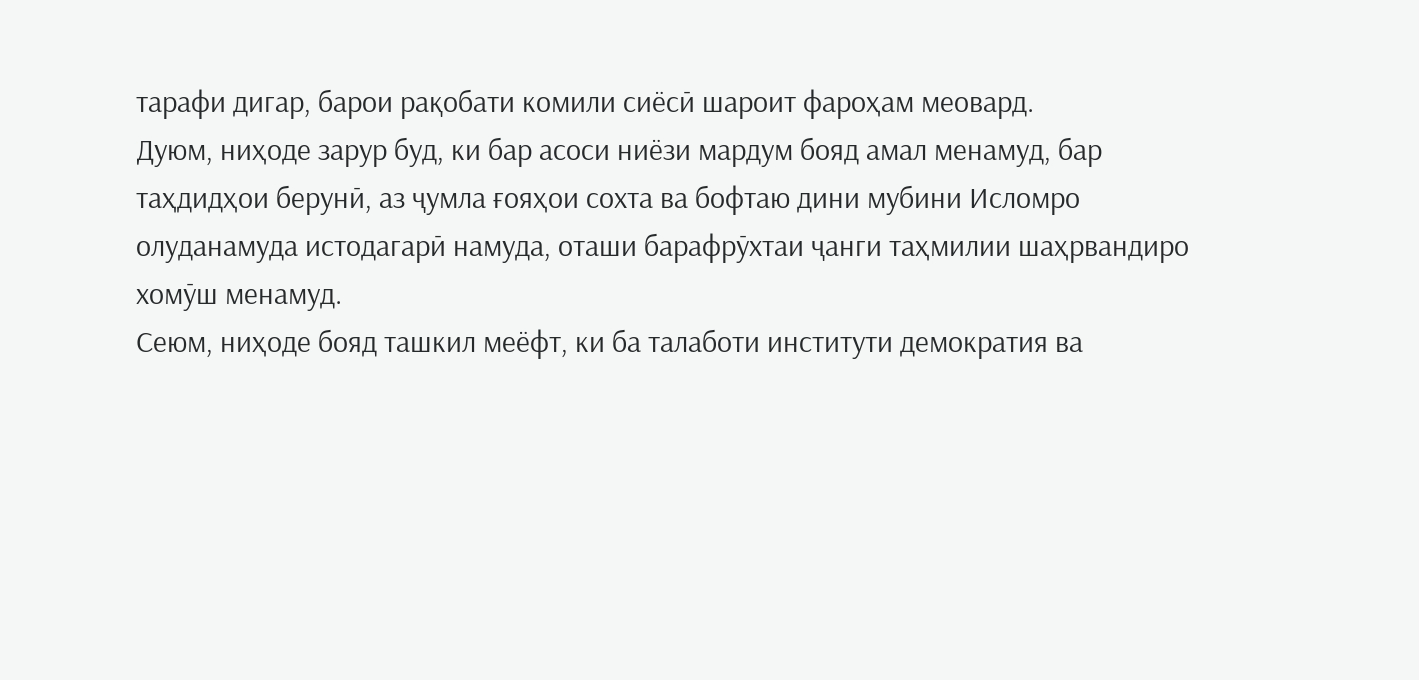тарафи дигар, барои рақобати комили сиёсӣ шароит фароҳам меовард.
Дуюм, ниҳоде зарур буд, ки бар асоси ниёзи мардум бояд амал менамуд, бар таҳдидҳои берунӣ, аз ҷумла ғояҳои сохта ва бофтаю дини мубини Исломро олуданамуда истодагарӣ намуда, оташи барафрӯхтаи ҷанги таҳмилии шаҳрвандиро хомӯш менамуд.
Сеюм, ниҳоде бояд ташкил меёфт, ки ба талаботи институти демократия ва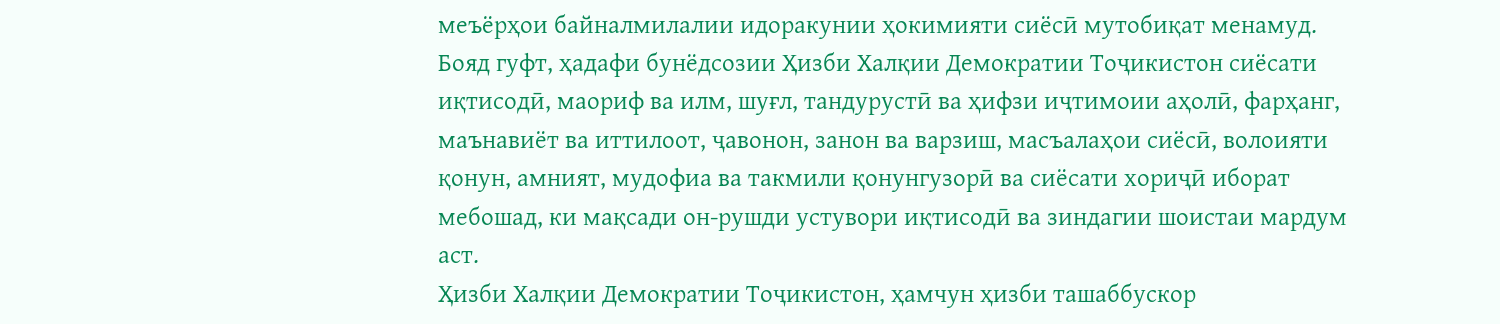меъёрҳои байналмилалии идоракунии ҳокимияти сиёсӣ мутобиқат менамуд.
Бояд гуфт, ҳадафи бунёдсозии Ҳизби Халқии Демократии Тоҷикистон сиёсати иқтисодӣ, маориф ва илм, шуғл, тандурустӣ ва ҳифзи иҷтимоии аҳолӣ, фарҳанг, маънавиёт ва иттилоот, ҷавонон, занон ва варзиш, масъалаҳои сиёсӣ, волоияти қонун, амният, мудофиа ва такмили қонунгузорӣ ва сиёсати хориҷӣ иборат мебошад, ки мақсади он-рушди устувори иқтисодӣ ва зиндагии шоистаи мардум аст.
Ҳизби Халқии Демократии Тоҷикистон, ҳамчун ҳизби ташаббускор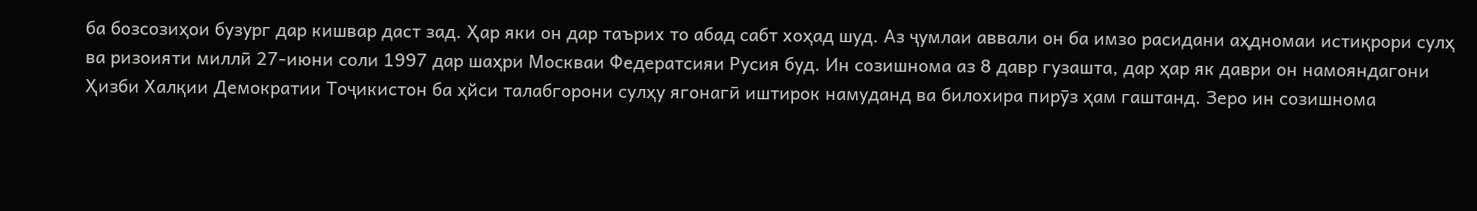ба бозсозиҳои бузург дар кишвар даст зад. Ҳар яки он дар таърих то абад сабт хоҳад шуд. Аз ҷумлаи аввали он ба имзо расидани аҳдномаи истиқрори сулҳ ва ризоияти миллӣ 27-июни соли 1997 дар шаҳри Москваи Федератсияи Русия буд. Ин созишнома аз 8 давр гузашта, дар ҳар як даври он намояндагони Ҳизби Халқии Демократии Тоҷикистон ба ҳйси талабгорони сулҳу ягонагӣ иштирок намуданд ва билохира пирӯз ҳам гаштанд. Зеро ин созишнома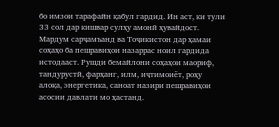бо имзои тарафайн қабул гардид. Ин аст, ки тули 33 сол дар кишвар сулҳу амонӣ ҳувайдост. Мардум сарҷамъанд ва Тоҷикистон дар ҳамаи соҳаҳо ба пешравиҳои назаррас ноил гардида истодааст. Рушди бемайлони соҳаҳои маориф, тандурустӣ, фарҳанг, илм, иҷтимоиёт, роҳу алоқа, энергетика, саноат назири пешравиҳои асосии давлати мо ҳастанд.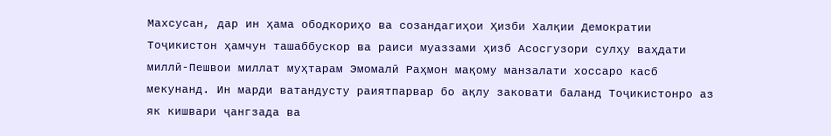Махсусан, дар ин ҳама ободкориҳо ва созандагиҳои Ҳизби Халқии Демократии Тоҷикистон ҳамчун ташаббускор ва раиси муаззами ҳизб Асосгузори сулҳу ваҳдати миллӣ-Пешвои миллат муҳтарам Эмомалӣ Раҳмон мақому манзалати хоссаро касб мекунанд. Ин марди ватандусту раиятпарвар бо ақлу заковати баланд Тоҷикистонро аз як кишвари ҷангзада ва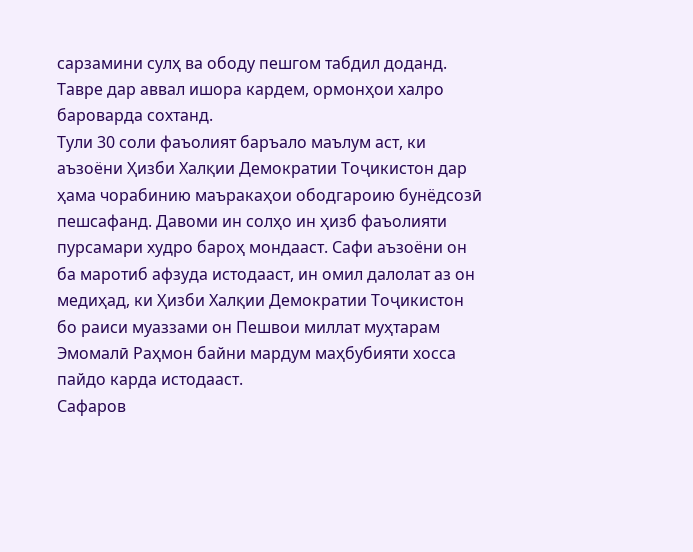сарзамини сулҳ ва ободу пешгом табдил доданд. Тавре дар аввал ишора кардем, ормонҳои халро бароварда сохтанд.
Тули 30 соли фаъолият баръало маълум аст, ки аъзоёни Ҳизби Халқии Демократии Тоҷикистон дар ҳама чорабинию маъракаҳои ободгароию бунёдсозӣ пешсафанд. Давоми ин солҳо ин ҳизб фаъолияти пурсамари худро бароҳ мондааст. Сафи аъзоёни он ба маротиб афзуда истодааст, ин омил далолат аз он медиҳад, ки Ҳизби Халқии Демократии Тоҷикистон бо раиси муаззами он Пешвои миллат муҳтарам Эмомалӣ Раҳмон байни мардум маҳбубияти хосса пайдо карда истодааст.
Сафаров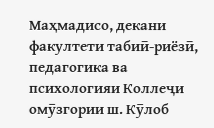Маҳмадисо, декани факултети табиӣ-риёзӣ, педагогика ва психологияи Коллеҷи омӯзгории ш. Кӯлоб